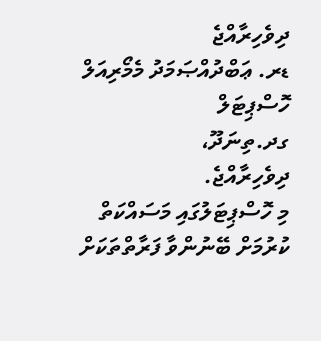ދިވެހިރާއްޖެ
ޑރ. ޢަބްދުއްޞަމަދު މެމޯރިއަލް ހޮސްޕިޓަލް
ގދ.ތިނަދޫ،
ދިވެހިރާއްޖެ.
މި ހޮސްޕިޓަލުގައި މަސައްކަތް ކުރުމަށް ބޭނުންވާ ފަރާތްތަކަށް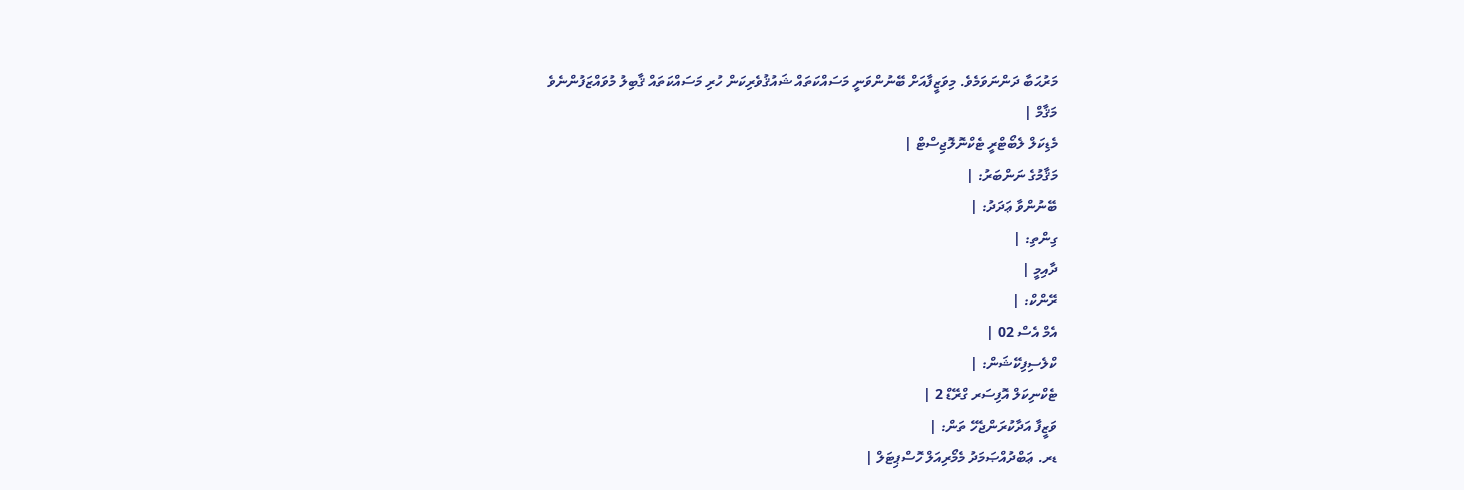މަރުޙަބާ ދަންނަވަމެވެ. މިވަޒީފާއަށް ބޭނުންވަނީ މަސައްކަތައް ޝައުޤުވެރިކަން ހުރި މަސައްކަތައް ޤާބިލު މުވައްޒަފުންނެވެ
މަޤާމް |
މެޑިކަލް ލެބޯޓްރީ ޓެކްނޮލޮޖިސްޓް |
މަޤާމުގެ ނަންބަރު: |
ބޭނުންވާ ޢަދަދު: |
ގިންތި: |
ދާއިމީ |
ރޭންކް: |
އެމް އެސް 02 |
ކްލެސިފިކޭޝަން: |
ޓެކްނިކަލް އޮފިސަރ ގްރޭޑް 2 |
ވަޒީފާ އަދާކުރަންޖެހޭ ތަން: |
ޑރ. ޢަބްދުއްޞަމަދު މެމޯރިއަލް ހޮސްޕިޓަލް |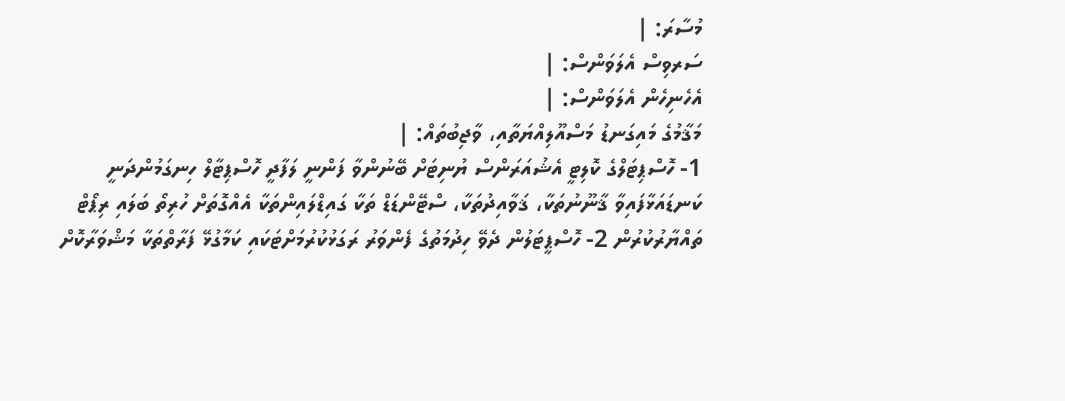މުސާރަ: |
ސަރވިސް އެލަވަންސް: |
އެހެނިހެން އެލަވަންސް: |
މަޤާމުގެ މައިގަނޑު މަސްއޫލިއްޔަތާއި، ވާޖިބުތައް: |
1- ހޮސްޕިޓަލްގެ ކޮލިޓީ އެޝުއަރަންސް ޔުނިޓަށް ބޭނުންވާ ފަންނީ ލަފާދީ ހޮސްޕިޓާލް ހިނގަމުންދަނީ ކަނޑައަޅާފައިވާ ޤާނޫނުތަކާ، ޤަވާއިދުތަކާ، ސްޓޭންޑަޑް ތަކާ ގައިޑްލައިންތަކާ އެއްގޮތަށް ހުރިތޯ ބަލައި ރިޕޯޓް ތައްޔާރުކުރުން 2- ހޮސްޕީޓަލުން ދެވޭ ހިދުމަތުގެ ފެންވަރު ރަގަޅުކުރުމަށްޓަކައި ކަމާގުޅޭ ފަރާތްތަކާ މަޝްވަރާކޮށް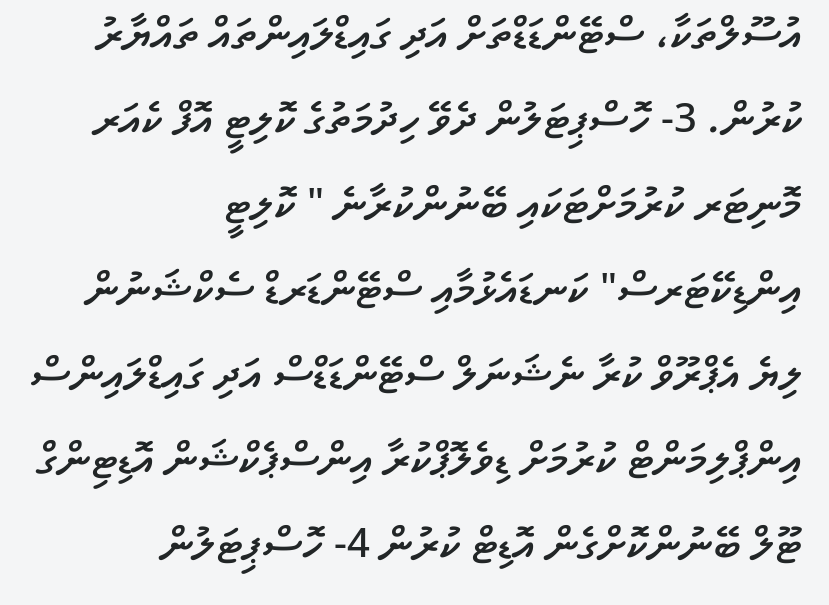އުސޫލްތަކާ، ސްޓޭންޑަޑްތަށް އަދި ގައިޑްލައިންތައް ތައްޔާރު ކުރުން. 3- ހޮސްޕިޓަލުން ދެވޭ ހިދުމަތުގެ ކޮލިޓީ އޮފް ކެއަރ މޮނިޓަރ ކުރުމަށްޓަކައި ބޭނުންކުރާނެ " ކޮލިޓީ އިންޑިކޭޓަރސް" ކަނޑައެޅުމާއި ސްޓޭންޑަރޑް ސެކްޝަނުން ލިޔެ އެޕްރޫވް ކުރާ ނެޝަނަލް ސްޓޭންޑަޑްސް އަދި ގައިޑްލައިންސް އިންޕްލިމަންޓް ކުރުމަށް ޑިވެލޮޕްކުރާ އިންސްޕެކްޝަން އޮޑިޓިންގް ޓޫލް ބޭނުންކޮށްގެން އޮޑިޓް ކުރުން 4- ހޮސްޕިޓަލުން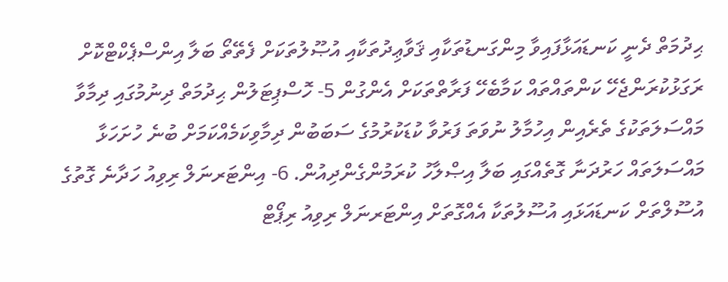ޙިދުމަތް ދެނީ ކަނޑައަޅާފައިވާ މިންގަނޑުތަކާއި ޤަވާޢިދުތަކާއި އުޞޫލުތަކަށް ފެތޭތޯ ބަލާ އިންސްޕެކްޓްކޮށް ރަގަޅުކުރަންޖެހޭ ކަންތައްތައް ކަމާބެހޭ ފަރާތްތަކަށް އެންގުން 5- ހޮސްޕިޓަލުން ޙިދުމަތް ދިނުމުގައި ދިމާވާ މައްސަލަތަކުގެ ތެރެއިން އިހުމާލު ނުވަތަ ފަރުވާ ކުޑަކުރުމުގެ ސަބަބުން ދިމާވިކަމެއްކަމަށް ބުނެ ހުށަހަޅާ މައްސަލަތައް ހަރުދަނާ ގޮތެއްގައި ބަލާ އިޞްލާހު ކުރަމުންގެންދިއުން. 6- އިންޓަރނަލް ރިވިއު ހަދާނެ ގޮތުގެ އުސޫލްތަށް ކަނޑައަޅައި އުސޫލުތަކާ އެއްގޮތަށް އިންޓަރނަލް ރިވިއު ރިޕޯޓް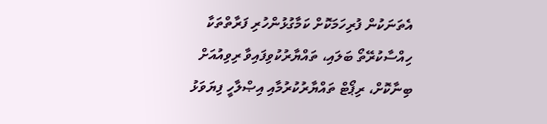އެތަނަކުން ފުރިހަމަކޮށް ކަމާގުޅުންހުރި ފަރާތްތަކާ ހިއްސާކުރޭތޯ ބަލައި، ތައްޔާރުކުވިފައިވާ ރިވިއުއަށް ބިނާކޮށް، ރިޕޯޓް ތައްޔާރުކުރުމާއި އިޞްލާހީ ފިޔަވަޅު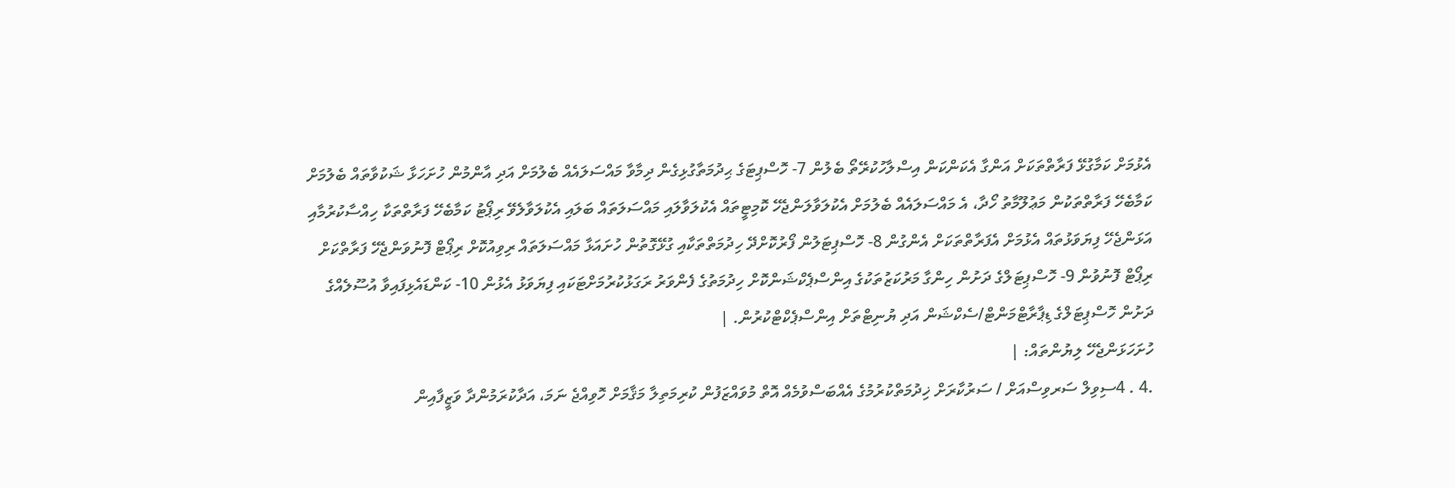އެޅުމަށް ކަމާގުޅޭ ފަރާތްތަކަށް އަންގާ އެކަންކަން އިސްލާހުކުރޭތޯ ބެލުން 7- ހޮސްޕިޓަގެ ޙިދުމަތާގުޅިގެން ދިމާވާ މައްސަލައެއް ބެލުމަށް އަދި އާންމުން ހުށަހަޅާ ޝަކުވާތައް ބެލުމަށް ކަމާބެހޭ ފަރާތްތަކުން މަޢުލޫމާތު ހޯދާ، އެ މައްސަލައެއް ބެލުމަށް އެކުލަވާލަންޖެހޭ ކޮމިޓީތައް އެކުލަވާލައި މައްސަލަތައް ބަލައި އެކުލަވާލެވޭ ރިޕޯޓު ކަމާބެހޭ ފަރާތްތަކާ ހިއްސާކުރުމާއި އަޅަންޖެހޭ ފިޔަވަޅުތައް އެޅުމަށް އެފަރާތްތަކަށް އެންގުން 8- ހޮސްޕިޓަލުން ފޯރުކޮށްދޭ ހިދުމަތްތަކާއި ގުޅޭގޮތުން ހުށައަޅާ މައްސަލަތައް ރިވިއުކޮށް ރިޕޯޓް ފޮނުވަންޖެހޭ ފަރާތްކަށް ރިޕޯޓް ފޮނުވުން 9- ހޮސްޕިޓަލްގެ ދަށުން ހިންގާ މަރުކަޒުތަކުގެ އިންސްޕެކްޝަންކޮށް ހިދުމަތުގެ ފެންވަރު ރަގަޅުކުރުމަށްޓަކައި ފިޔަވަޅު އެޅުން 10- ކަންޑައެޅިފައިވާ އުސޫލެއްގެ ދަށުން ހޮސްޕިޓަލްގެ ޑިޕާރާޓްމަންޓް/ސެކްޝަން އަދި ޔުނިޓްތަށް އިންސްޕެކްޓްކުރުން. |
ހުށަހަޅަންޖެހޭ ލިޔުންތައް: |
.4 . 4ސިވިލް ސަރވިސްއަށް / ސަރުކާރަށް ޚިދުމަތްކުރުމުގެ އެއްބަސްވުމެއް އޮތް މުވައްޒަފުން ކުރިމަތިލާ މަޤާމަށް ހޮވިއްޖެ ނަމަ، އަދާކުރަމުންދާ ވަޒީފާއިން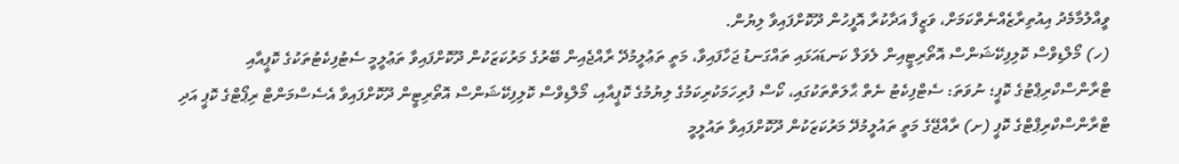ވީއްލުމާމެދު އިއުތިރާޒެއްނެތްކަމަށް، ވަޒީފާ އަދާކުރާ އޮފީހުން ދޫކޮށްފައިވާ ލިޔުން.
(ހ) މޯލްޑިވްސް ކޮލިފިކޭޝަންސް އޮތޯރިޓީއިން ލެވަލް ކަނޑައަޅައި ތައްގަނޑު ޖަހާފައިވާ، މަތީ ތަޢުލީމުދޭ ރާއްޖެއިން ބޭރުގެ މަރުކަޒަކުން ދޫކޮށްފައިވާ ތަޢުލީމީ ސެޓުފިކެޓުތަކުގެ ކޮޕީއާއި ޓްރާންސްކްރިޕްޓުގެ ކޮޕީ؛ ނުވަތަ: ސެޓްފިކެޓު ނެތް ޙާލަތްތަކުގައި، ކޯސް ފުރިހަމަކުރިކަމުގެ ލިޔުމުގެ ކޮޕީއާއި، މޯލްޑިވްސް ކޮލިފިކޭޝަންސް އޮތޯރިޓީން ދޫކޮށްފައިވާ އެސެސްމަންޓް ރިޕޯޓްގެ ކޮޕީ އަދި ޓްރާންސްކްރިޕްޓްގެ ކޮޕީ (ށ) ރާއްޖޭގެ މަތީ ތައުލީމުދޭ މަރުކަޒަކުން ދޫކޮށްފައިވާ ތައުލީމީ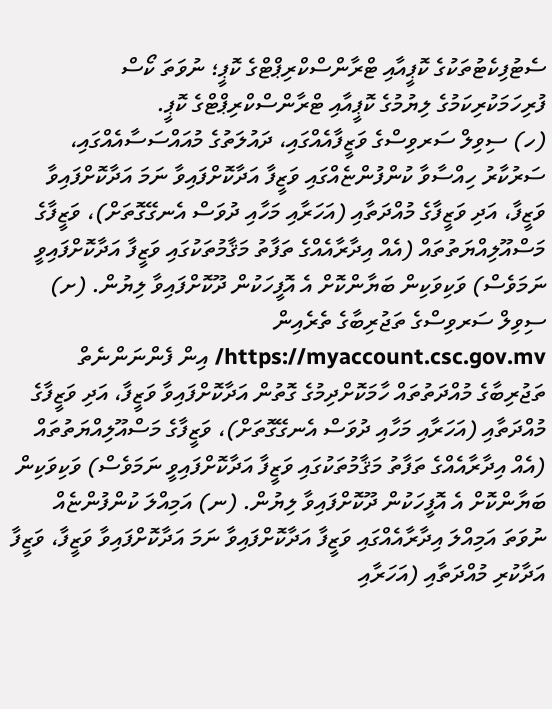ސެޓުފިކެޓުތަކުގެ ކޮޕީއާއި ޓްރާންސްކްރިޕްޓްގެ ކޮޕީ؛ ނުވަތަ ކޯސް ފުރިހަމަކުރިކަމުގެ ލިޔުމުގެ ކޮޕީއާއި ޓްރާންސްކްރިޕްޓްގެ ކޮޕީ.
(ހ) ސިވިލް ސަރވިސްގެ ވަޒީފާއެއްގައި، ދައުލަތުގެ މުއައްސަސާއެއްގައި، ސަރުކާރު ހިއްސާވާ ކުންފުންޏެއްގައި ވަޒީފާ އަދާކޮށްފައިވާ ނަމަ އަދާކޮށްފައިވާ ވަޒީފާ، އަދި ވަޒީފާގެ މުއްދަތާއި (އަހަރާއި މަހާއި ދުވަސް އެނގޭގޮތަށް)، ވަޒީފާގެ މަސްއޫލިއްޔަތުތައް (އެއް އިދާރާއެއްގެ ތަފާތު މަޤާމުތަކުގައި ވަޒީފާ އަދާކޮށްފައިވީ ނަމަވެސް) ވަކިވަކިން ބަޔާންކޮށް އެ އޮފީހަކުން ދޫކޮށްފައިވާ ލިޔުން. (ށ) ސިވިލް ސަރވިސްގެ ތަޖުރިބާގެ ތެރެއިން https://myaccount.csc.gov.mv/ އިން ފެންނަންނެތް ތަޖުރިބާގެ މުއްދަތުތައް ހާމަކޮށްދިމުގެ ގޮތުން އަދާކޮށްފައިވާ ވަޒީފާ، އަދި ވަޒީފާގެ މުއްދަތާއި (އަހަރާއި މަހާއި ދުވަސް އެނގޭގޮތަށް)، ވަޒީފާގެ މަސްއޫލިއްޔަތުތައް (އެއް އިދާރާއެއްގެ ތަފާތު މަޤާމުތަކުގައި ވަޒީފާ އަދާކޮށްފައިވީ ނަމަވެސް) ވަކިވަކިން ބަޔާންކޮށް އެ އޮފީހަކުން ދޫކޮށްފައިވާ ލިޔުން. (ނ) އަމިއްލަ ކުންފުންޏެއް ނުވަތަ އަމިއްލަ އިދާރާއެއްގައި ވަޒީފާ އަދާކޮށްފައިވާ ނަމަ އަދާކޮށްފައިވާ ވަޒީފާ، ވަޒީފާ އަދާކުރި މުއްދަތާއި (އަހަރާއި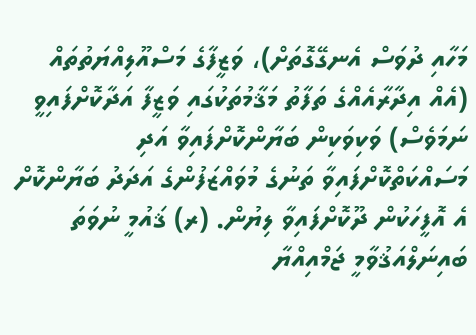މަހާއި ދުވަސް އެނގޭގޮތަށް)، ވަޒީފާގެ މަސްއޫލިއްޔަތުތައް (އެއް އިދާރާއެއްގެ ތަފާތު މަޤާމުތަކުގައި ވަޒީފާ އަދާކޮށްފައިވީ ނަމަވެސް) ވަކިވަކިން ބަޔާންކޮށްފައިވާ އަދި މަސައްކަތްކޮށްފައިވާ ތަނުގެ މުވައްޒަފުންގެ އަދަދު ބަޔާންކޮށް އެ އޮފީހަކުން ދޫކޮށްފައިވާ ލިޔުން. (ރ) ޤައުމީ ނުވަތަ ބައިނަލްއަޤުވާމީ ޖަމްއިއްޔާ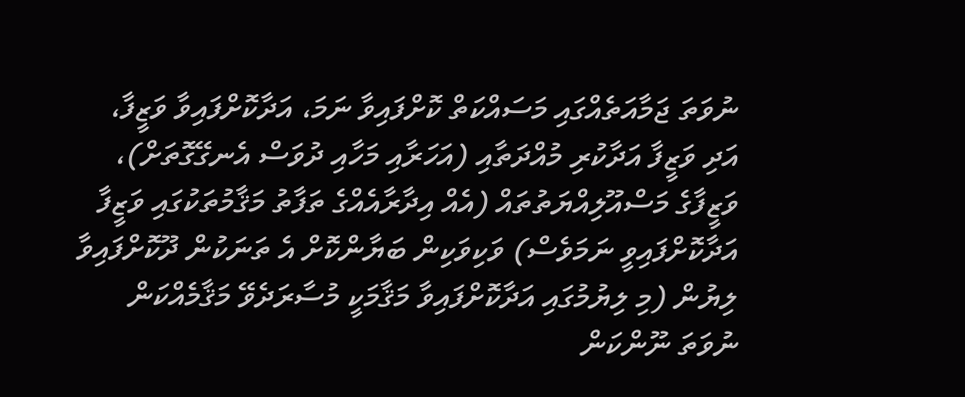ނުވަތަ ޖަމާއަތެއްގައި މަސައްކަތް ކޮށްފައިވާ ނަމަ، އަދާކޮށްފައިވާ ވަޒީފާ، އަދި ވަޒީފާ އަދާކުރި މުއްދަތާއި (އަހަރާއި މަހާއި ދުވަސް އެނގޭގޮތަށް)، ވަޒީފާގެ މަސްއޫލިއްޔަތުތައް (އެއް އިދާރާއެއްގެ ތަފާތު މަޤާމުތަކުގައި ވަޒީފާ އަދާކޮށްފައިވީ ނަމަވެސް) ވަކިވަކިން ބަޔާންކޮށް އެ ތަނަކުން ދޫކޮށްފައިވާ ލިޔުން (މި ލިޔުމުގައި އަދާކޮށްފައިވާ މަޤާމަކީ މުސާރަދެވޭ މަޤާމެއްކަން ނުވަތަ ނޫންކަން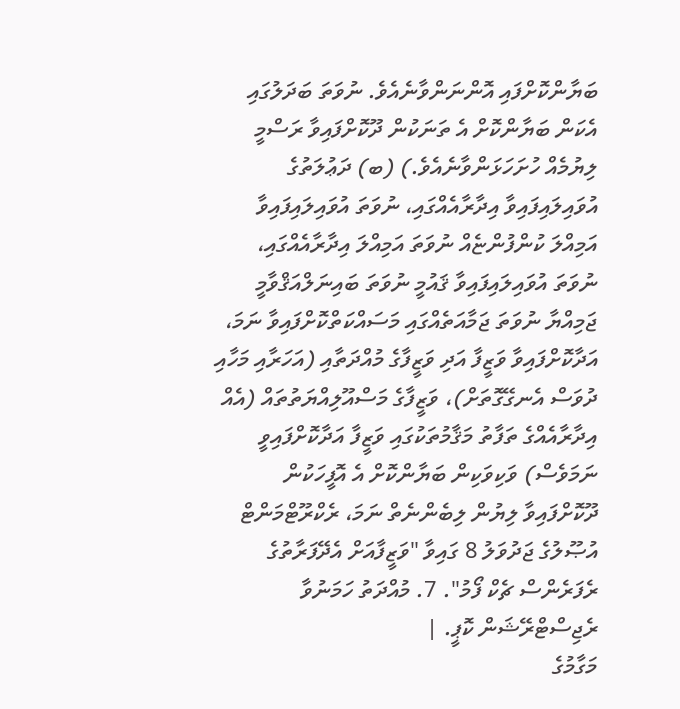ބަޔާންކޮށްފައި އޮންނަންވާނެއެވެ. ނުވަތަ ބަދަލުގައި އެކަން ބަޔާންކޮށް އެ ތަނަކުން ދޫކޮށްފައިވާ ރަސްމީ ލިޔުމެއް ހުށަހަޅަންވާނެއެވެ.) (ބ) ދަޢުލަތުގެ އުވައިލައިފައިވާ އިދާރާއެއްގައި، ނުވަތަ އުވައިލައިފައިވާ އަމިއްލަ ކުންފުންޏެއް ނުވަތަ އަމިއްލަ އިދާރާއެއްގައި، ނުވަތަ އުވައިލައިފައިވާ ޤައުމީ ނުވަތަ ބައިނަލްއަޤްވާމީ ޖަމިއްޔާ ނުވަތަ ޖަމާއަތެއްގައި މަސައްކަތްކޮށްފައިވާ ނަމަ، އަދާކޮށްފައިވާ ވަޒީފާ އަދި ވަޒީފާގެ މުއްދަތާއި (އަހަރާއި މަހާއި ދުވަސް އެނގޭގޮތަށް)، ވަޒީފާގެ މަސްއޫލިއްޔަތުތައް (އެއް އިދާރާއެއްގެ ތަފާތު މަޤާމުތަކުގައި ވަޒީފާ އަދާކޮށްފައިވީ ނަމަވެސް) ވަކިވަކިން ބަޔާންކޮށް އެ އޮފީހަކުން ދޫކޮށްފައިވާ ލިޔުން ލިބެންނެތް ނަމަ، ރެކްރޫޓްމަންޓް އުޞޫލުގެ ޖަދުވަލު 8 ގައިވާ "ވަޒީފާއަށް އެދޭފަރާތުގެ ރެފަރެންސް ޗެކް ފޯމު". 7. މުއްދަތު ހަމަނުވާ ރެޖިސްޓްރޭޝަން ކޮޕީ. |
މަގާމުގެ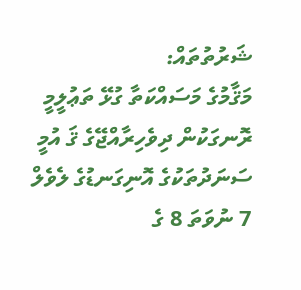ޝަރުތުތައް:
މަޤާމުގެ މަސައްކަތާ ގުޅޭ ތަޢުލީމީ ރޮނގަކުން ދިވެހިރާއްޖޭގެ ޤަ އުމީ ސަނަދުތަކުގެ އޮނިގަނޑުގެ ލެވެލް 7 ނުވަތަ 8 ގެ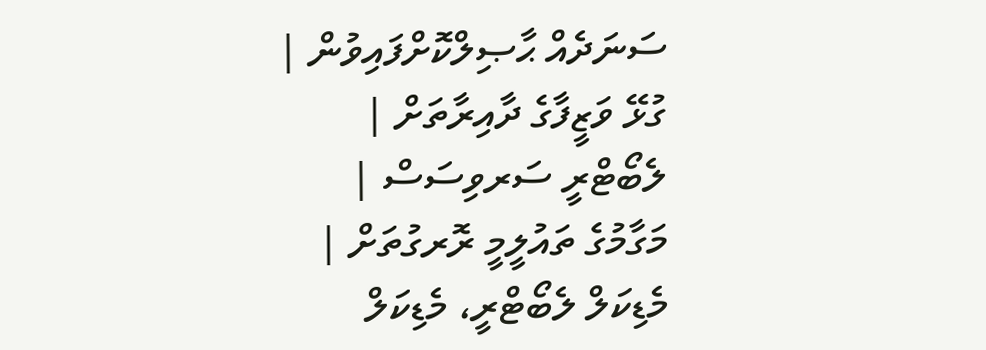ސަނަދެއް ޙާޞިލްކޮށްފައިވުން |
ގުޅޭ ވަޒީފާގެ ދާއިރާތަށް |
ލެބޯޓްރީ ސަރވިސަސް |
މަގާމުގެ ތައުލީމީ ރޮރގުތަށް |
މެޑިކަލް ލެބޯޓްރީ، މެޑިކަލް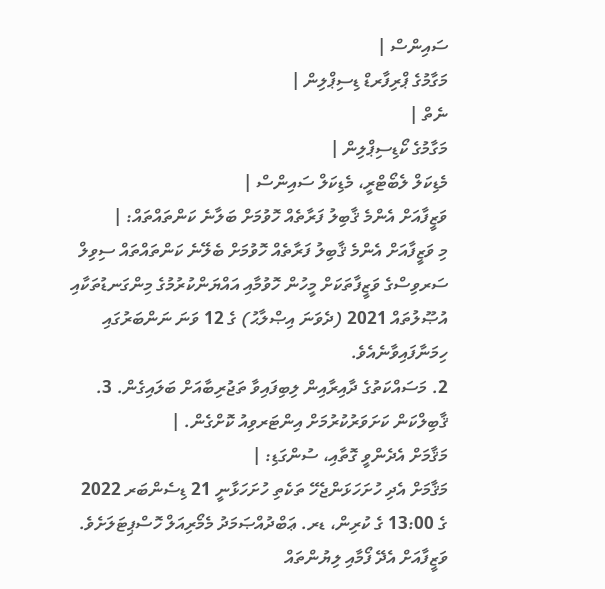ސައިންސް |
މަގާމުގެ ޕްރިފާރޑް ޑިސިޕްލިން |
ނެތް |
މަގާމުގެ ކޯޑިސިޕްލިން |
މެޑިކަލް ލެބޯޓްރީ، މެޑިކަލް ސައިންސް |
ވަޒީފާއަށް އެންމެ ޤާބިލު ފަރާތެއް ހޮވުމަށް ބަލާނެ ކަންތައްތައް: |
މި ވަޒީފާއަށް އެންމެ ޤާބިލު ފަރާތެއް ހޮވުމަށް ބެލޭނެ ކަންތައްތައް ސިވިލް ސަރވިސްގެ ވަޒީފާތަކަށް މީހުން ހޮވުމާއި އައްޔަންކުރުމުގެ މިންގަނޑުތަކާއި އުޞޫލުތައް 2021 (ދެވަނަ އިޞްލާޙު) ގެ 12 ވަނަ ނަންބަރުގައި ހިމަނާފައިވާނެއެވެ.
2. މަސައްކަތުގެ ދާއިރާއިން ލިބިފައިވާ ތަޖުރިބާއަށް ބަލައިގެން. 3. ޤާބިލްކަން ކަށަވަރުކުރުމަށް އިންޓަރވިއު ކޮށްގެން. |
މަޤާމަށް އެދެންވީ ގޮތާއި، ސުންގަޑި: |
މަޤާމަށް އެދި ހުށަހަޅަންޖެހޭ ތަކެތި ހުށަހަޅާނީ 21 ޑިސެންބަރ 2022 ގެ 13:00 ގެ ކުރިން، ޑރ. ޢަބްދުއްޞަމަދު މެމޯރިއަލް ހޮސްޕިޓަލަށެވެ. ވަޒީފާއަށް އެދޭ ފޯމާއި ލިޔުންތައް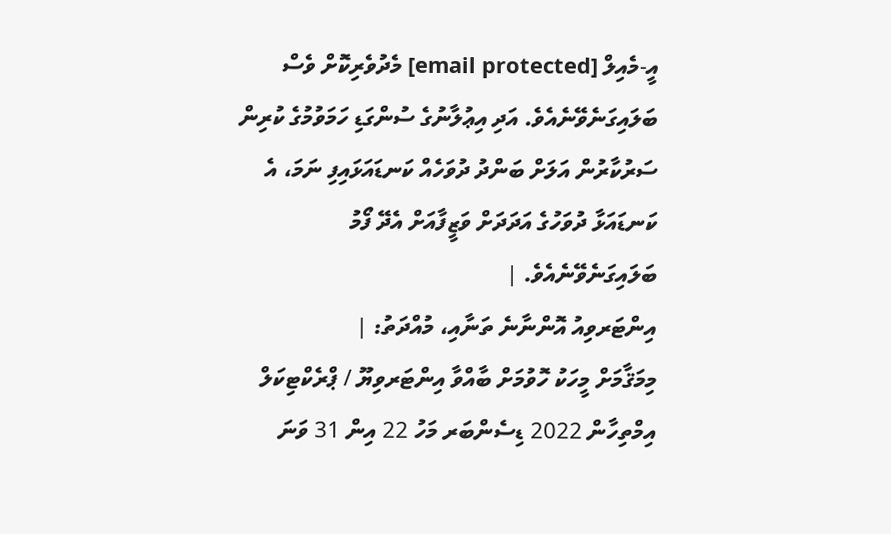އީ-މެއިލް [email protected] މެދުވެރިކޮށް ވެސް ބަލައިގަނެވޭނެއެވެ. އަދި އިޢުލާނުގެ ސުންގަޑި ހަމަވުމުގެ ކުރިން ސަރުކާރުން އަލަށް ބަންދު ދުވަހެއް ކަނޑައަޅައިފި ނަމަ، އެ ކަނޑައަޅާ ދުވަހުގެ އަދަދަށް ވަޒީފާއަށް އެދޭ ފޯމު ބަލައިގަނެވޭނެއެވެ. |
އިންޓަރވިއު އޮންނާނެ ތަނާއި، މުއްދަތު: |
މިމަޤާމަށް މީހަކު ހޮވުމަށް ބާއްވާ އިންޓަރވިޔޫ / ޕްރެކްޓިކަލް އިމްތިހާން 2022 ޑިސެންބަރ މަހު 22 އިން 31 ވަނަ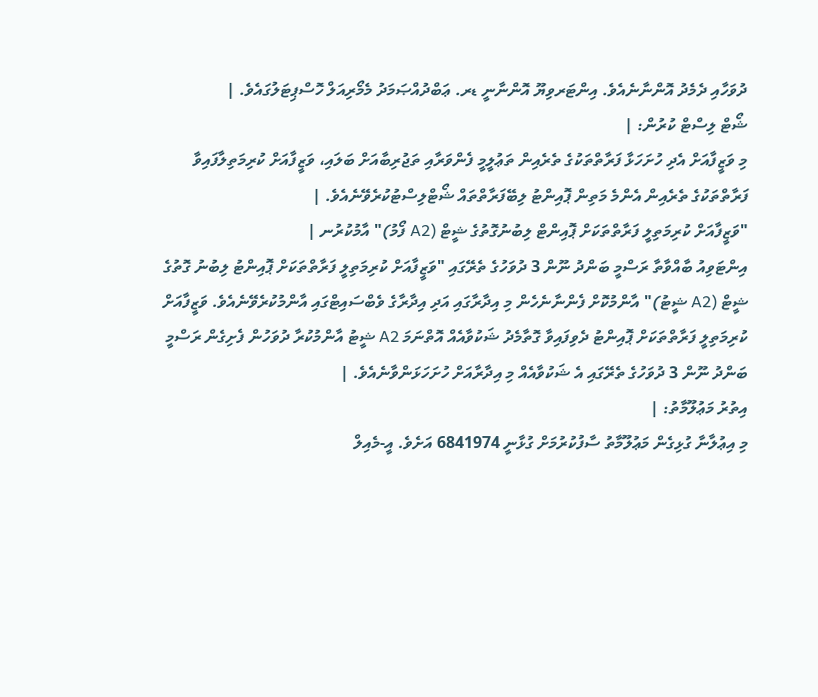ދުވަހާއި ދެމެދު އޮންނާނެއެވެ. އިންޓަރވިޔޫ އޮންނާނީ ޑރ. ޢަބްދުއްޞަމަދު މެމޯރިއަލް ހޮސްޕިޓަލުގައެވެ. |
ޝޯޓް ލިސްޓް ކުރުން: |
މި ވަޒީފާއަށް އެދި ހުށަހަޅާ ފަރާތްތަކުގެ ތެރެއިން ތަޢުލީމީ ފެންވަރާއި ތަޖުރިބާއަށް ބަލައި، ވަޒީފާއަށް ކުރިމަތިލާފައިވާ ފަރާތްތަކުގެ ތެރެއިން އެންމެ މަތިން ޕޮއިންޓު ލިބޭފަރާތްތައް ޝޯޓްލިސްޓުކުރެވޭނެއެވެ. |
"ވަޒީފާއަށް ކުރިމަތިލީ ފަރާތްތަކަށް ޕޮއިންޓް ލިބުނުގޮތުގެ ޝީޓް (A2 ފޯމު)" އާމުކުރުނ |
އިންޓަވިއު ބާއްވާތާ ރަސްމީ ބަންދު ނޫން 3 ދުވަހުގެ ތެރޭގައި "ވަޒީފާއަށް ކުރިމަތިލީ ފަރާތްތަކަށް ޕޮއިންޓު ލިބުނު ގޮތުގެ ޝީޓް (A2 ޝީޓު)" އާންމުކޮށް ފެންނާނެހެން މި އިދާރާގައި އަދި އިދާރާގެ ވެބްސައިޓްގައި އާންމުކުރެވޭނެއެވެ. ވަޒީފާއަށް ކުރިމަތިލީ ފަރާތްތަކަށް ޕޮއިންޓު ދެވިފައިވާ ގޮތާމެދު ޝަކުވާއެއް އޮތްނަމަ A2 ޝީޓު އާންމުކުރާ ދުވަހުން ފެށިގެން ރަސްމީ ބަންދު ނޫން 3 ދުވަހުގެ ތެރޭގައި އެ ޝަކުވާއެއް މި އިދާރާއަށް ހުށަހަޅަންވާނެއެވެ. |
އިތުރު މަޢުލޫމާތު: |
މި އިޢުލާނާ ގުޅިގެން މަޢުލޫމާތު ސާފުކުރުމަށް ގުޅާނީ 6841974 އަށެވެ. އީ-މެއިލް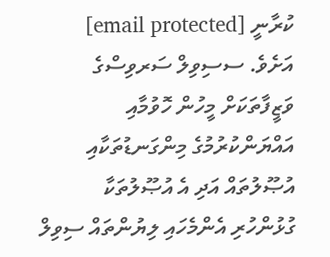ކުރާނީ [email protected] އަށެވެ. ސސިވިލް ސަރވިސްގެ ވަޒީފާތަކަށް މީހުން ހޮވުމާއި އައްޔަންކުރުމުގެ މިންގަނޑުތަކާއި އުޞޫލުތައް އަދި އެ އުޞޫލުތަކާ ގުޅުންހުރި އެންމެހައި ލިޔުންތައް ސިވިލް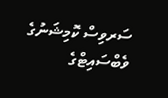ސަރވިސް ކޮމިޝަނުގެ ވެބްސައިޓްގެ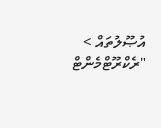އުޞޫލުތައް > "ރެކްރޫޓްމެންޓް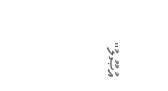އުޞޫލު"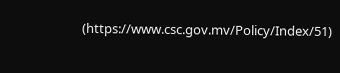(https://www.csc.gov.mv/Policy/Index/51)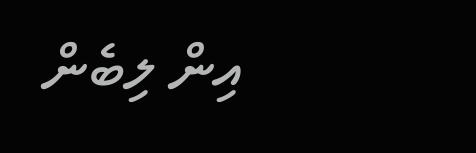އިން ލިބެން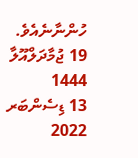ހުންނާނެއެވެ.
19 ޖުމާދަލްއޫލާ 1444
13 ޑިސެންބަރ 2022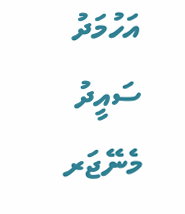އަހުމަދު ސައީދު
މެނޭޖަރ